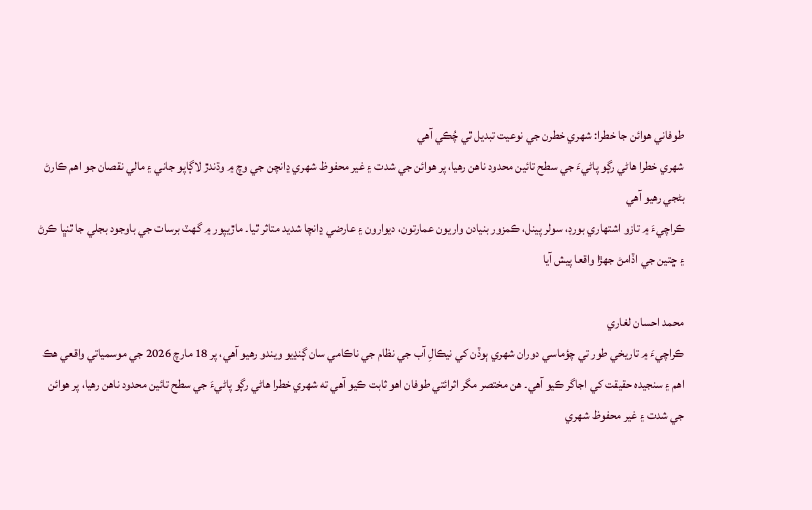طوفاني هوائن جا خطرا: شهري خطرن جي نوعيت تبديل ٿي چُڪي آهي
شهري خطرا هاڻي رڳو پاڻيءَ جي سطح تائين محدود ناهن رهيا، پر هوائن جي شدت ۽ غير محفوظ شهري ڍانچن جي وچ ۾ وڌندڙ لاڳاپو جاني ۽ مالي نقصان جو اهم ڪارڻ بڻجي رهيو آهي
ڪراچيءَ ۾ تازو اشتهاري بورڊ، سولر پينل، ڪمزور بنيادن واريون عمارتون، ديوارون ۽ عارضي ڍانچا شديد متاثر ٿيا۔ ماڙيپور ۾ گهٽ برسات جي باوجود بجلي جا ٿنڀا ڪرڻ ۽ ڇتين جي اڏامڻ جهڙا واقعا پيش آيا

محمد احسان لغاري
ڪراچيءَ ۾ تاريخي طور تي چؤماسي دوران شهري ٻوڏن کي نيڪالِ آب جي نظام جي ناڪامي سان ڳنڍيو ويندو رهيو آهي، پر 18 مارچ 2026 جي موسمياتي واقعي هڪ اهم ۽ سنجيده حقيقت کي اجاگر ڪيو آهي۔ هن مختصر مگر اثرائتي طوفان اهو ثابت ڪيو آهي ته شهري خطرا هاڻي رڳو پاڻيءَ جي سطح تائين محدود ناهن رهيا، پر هوائن جي شدت ۽ غير محفوظ شهري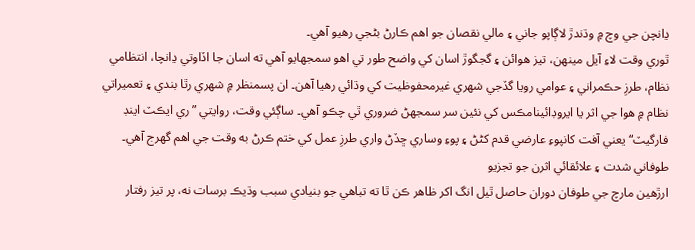ڍانچن جي وچ ۾ وڌندڙ لاڳاپو جاني ۽ مالي نقصان جو اهم ڪارڻ بڻجي رهيو آهي۔
ٿوري وقت لاءِ آيل مينهن، تيز هوائن ۽ گجگوڙ اسان کي واضح طور تي اهو سمجهايو آهي ته اسان جا اڏاوتي ڍانچا، انتظامي نظام، طرزِ حڪمراني ۽ عوامي رويا گڏجي شهري غيرمحفوظيت کي وڌائي رهيا آهن۔ ان پسمنظر ۾ شهري رٿا بندي ۽ تعميراتي نظام ۾ هوا جي اثر يا ايروڊائينامڪس کي نئين سر سمجهڻ ضروري ٿي چڪو آهي۔ ساڳئي وقت، روايتي ”ري ايڪٽ اينڊ فارگيٽ“ يعني آفت کانپوءِ عارضي قدم کڻڻ ۽ پوءِ وساري ڇڏڻ واري طرزِ عمل کي ختم ڪرڻ به وقت جي اهم گهرج آهي۔
طوفاني شدت ۽ علائقائي اثرن جو تجزيو
ارڙھين مارچ جي طوفان دوران حاصل ٿيل انگ اکر ظاهر ڪن ٿا ته تباهي جو بنيادي سبب وڌيڪ برسات نه، پر تيز رفتار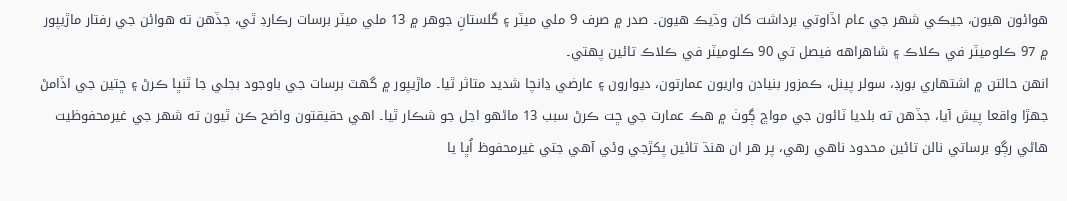هوائون هيون، جيڪي شهر جي عام اڏاوتي برداشت کان وڌيڪ هيون۔ صدر ۾ صرف 9 ملي ميٽر ۽ گلستانِ جوهر ۾ 13 ملي ميٽر برسات رڪارڊ ٿي، جڏهن ته هوائن جي رفتار ماڙيپور ۾ 97 ڪلوميٽر في ڪلاڪ ۽ شاهراهه فيصل تي 90 ڪلوميٽر في ڪلاڪ تائين پهتي۔
انهن حالتن ۾ اشتهاري بورڊ، سولر پينل، ڪمزور بنيادن واريون عمارتون، ديوارون ۽ عارضي ڍانچا شديد متاثر ٿيا۔ ماڙيپور ۾ گهٽ برسات جي باوجود بجلي جا ٿنڀا ڪرڻ ۽ ڇتين جي اڏامڻ جهڙا واقعا پيش آيا، جڏهن ته بلديا ٽائون جي مواڇ ڳوٺ ۾ هڪ عمارت جي ڇت ڪرڻ سبب 13 ماڻهو اجل جو شڪار ٿيا۔ اهي حقيقتون واضح ڪن ٿيون ته شهر جي غيرمحفوظيت هاڻي رڳو برساتي نالن تائين محدود ناهي رهي، پر هر ان هنڌ تائين پکڙجي وئي آهي جتي غيرمحفوظ اُڀا يا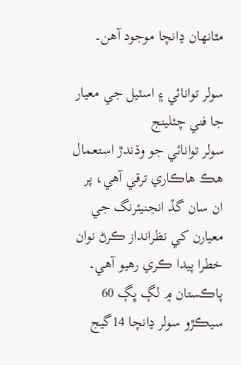مٿانهان ڍانچا موجود آهن۔

سولر توانائي ۽ اسٽيل جي معيار جا فني چئلينج
سولر توانائي جو وڌندڙ استعمال هڪ هاڪاري ترقي آهي، پر ان سان گڏ انجنيئرنگ جي معيارن کي نظرانداز ڪرڻ نوان خطرا پيدا ڪري رهيو آهي۔ پاڪستان ۾ لڳ ڀڳ 60 سيڪڙو سولر ڍانچا 14گيج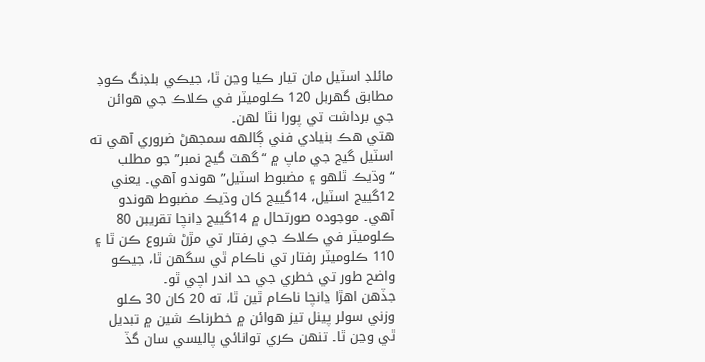مائلڊ اسٽيل مان تيار ڪيا وڃن ٿا، جيڪي بلڊنگ ڪوڊ مطابق گهربل 120 ڪلوميٽر في ڪلاڪ جي هوائن جي برداشت تي پورا نٿا لهن۔
هتي هڪ بنيادي فني ڳالهه سمجهڻ ضروري آهي ته اسٽيل گيج جي ماپ ۾ “گهٽ گيج نمبر” جو مطلب “وڌيڪ ٿلهو ۽ مضبوط اسٽيل” هوندو آهي۔ يعني 12گييج اسٽيل، 14گييج کان وڌيڪ مضبوط هوندو آهي۔ موجوده صورتحال ۾ 14گييج ڍانچا تقريبن 80 ڪلوميٽر في ڪلاڪ جي رفتار تي مڙڻ شروع ڪن ٿا ۽ 110 ڪلوميٽر رفتار تي ناڪام ٿي سگهن ٿا، جيڪو واضح طور تي خطري جي حد اندر اچي ٿو۔
جڏهن اهڙا ڍانچا ناڪام ٿين ٿا، ته 20 کان 30 ڪلو وزني سولر پينل تيز هوائن ۾ خطرناڪ شين ۾ تبديل ٿي وڃن ٿا۔ تنهن ڪري توانائي پاليسي سان گڏ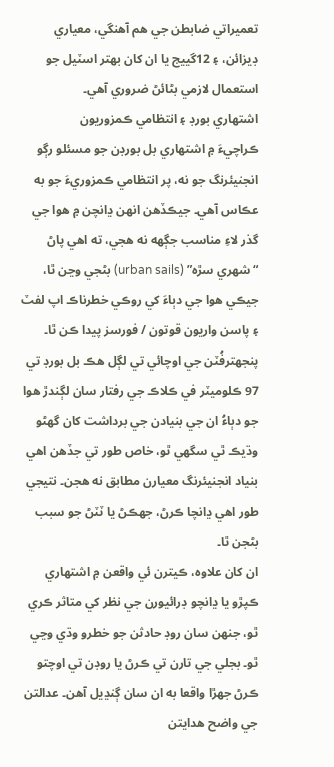تعميراتي ضابطن جي هم آهنگي، معياري ڊيزائن، ۽ 12گييج يا ان کان بھتر اسٽيل جو استعمال لازمي بڻائڻ ضروري آهي۔
اشتهاري بورڊ ۽ انتظامي ڪمزوريون
ڪراچيءَ ۾ اشتهاري بل بورڊن جو مسئلو رڳو انجنيئرنگ جو نه، پر انتظامي ڪمزوريءَ جو به عڪاس آهي۔ جيڪڏهن انهن ڍانچن ۾ هوا جي گذر لاءِ مناسب جڳهه نه هجي، ته اهي پاڻ “شهري سڙه” (urban sails) بڻجي وڃن ٿا، جيڪي هوا جي دٻاءَ کي روڪي خطرناڪ اپ لفٽ ۽ پاسن واريون قوتون / فورسز پيدا ڪن ٿا۔
پنجھترفُٽن جي اوچائي تي لڳل هڪ بل بورڊ تي 97 ڪلوميٽر في ڪلاڪ جي رفتار سان لڳندڙ هوا جو دٻاءُ ان جي بنيادن جي برداشت کان گهڻو وڌيڪ ٿي سگهي ٿو، خاص طور تي جڏهن اهي بنياد انجنيئرنگ معيارن مطابق نه هجن۔ نتيجي طور اهي ڍانچا ڪرڻ، جهڪڻ يا ٽٽڻ جو سبب بڻجن ٿا۔
ان کان علاوه، ڪيترن ئي واقعن ۾ اشتهاري ڪپڙو يا ڍانچو ڊرائيورن جي نظر کي متاثر ڪري ٿو، جنهن سان روڊ حادثن جو خطرو وڌي وڃي ٿو۔ بجلي جي تارن تي ڪرڻ يا روڊن تي اوچتو ڪرڻ جهڙا واقعا به ان سان ڳنڍيل آهن۔ عدالتن جي واضح هدايتن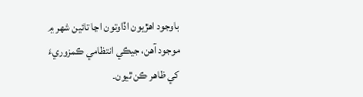باوجود اهڙيون اڏاوتون اڃا تائين شهر ۾ موجود آهن، جيڪي انتظامي ڪمزوريءَ کي ظاهر ڪن ٿيون۔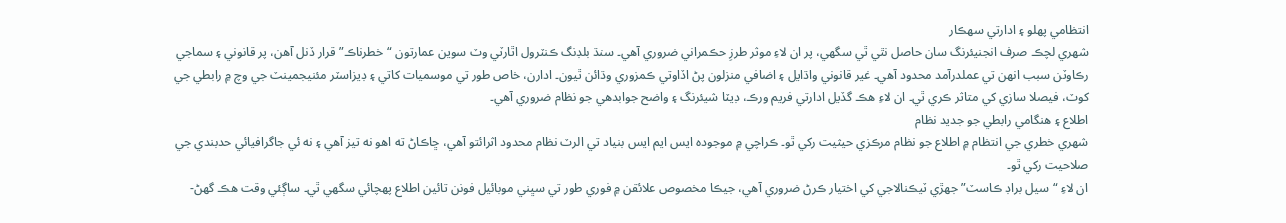انتظامي پهلو ۽ ادارتي سھڪار
شهري لچڪ صرف انجنيئرنگ سان حاصل نٿي ٿي سگهي، پر ان لاءِ موثر طرزِ حڪمراني ضروري آهي۔ سنڌ بلڊنگ ڪنٽرول اٿارٽي وٽ سوين عمارتون “خطرناڪ” قرار ڏنل آهن، پر قانوني ۽ سماجي رڪاوٽن سبب انهن تي عملدرآمد محدود آهي۔ غير قانوني واڌايل ۽ اضافي منزلون پڻ اڏاوتي ڪمزوري وڌائن ٿيون۔ ادارن، خاص طور تي موسميات کاتي ۽ ڊيزاسٽر مئنيجمينٽ جي وچ ۾ رابطي جي کوٽ، فيصلا سازي کي متاثر ڪري ٿي۔ ان لاءِ هڪ گڏيل ادارتي فريم ورڪ، ڊيٽا شيئرنگ ۽ واضح جوابدهي جو نظام ضروري آهي۔
اطلاع ۽ هنگامي رابطي جو جديد نظام
شهري خطري جي انتظام ۾ اطلاع جو نظام مرڪزي حيثيت رکي ٿو۔ ڪراچي ۾ موجوده ايس ايم ايس بنياد تي الرٽ نظام محدود اثرائتو آهي، ڇاڪاڻ ته اهو نه تيز آهي ۽ نه ئي جاگرافيائي حدبندي جي صلاحيت رکي ٿو۔
ان لاءِ “سيل براڊ ڪاسٽ” جهڙي ٽيڪنالاجي کي اختيار ڪرڻ ضروري آهي، جيڪا مخصوص علائقن ۾ فوري طور تي سڀني موبائيل فونن تائين اطلاع پهچائي سگهي ٿي۔ ساڳئي وقت هڪ گهڻ-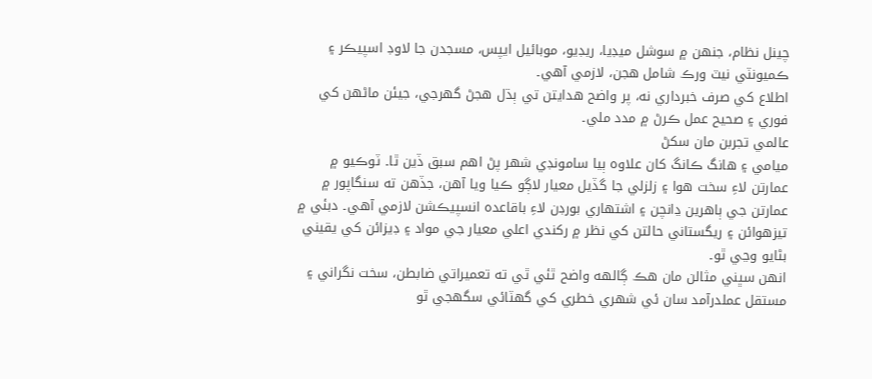چينل نظام، جنهن ۾ سوشل ميڊيا، ريڊيو، موبائيل ايپس، مسجدن جا لاوڊ اسپيڪر ۽ ڪميونٽي نيٽ ورڪ شامل هجن، لازمي آهي۔
اطلاع کي صرف خبرداري نه، پر واضح هدايتن تي ٻڌل هجڻ گهرجي، جيئن ماڻهن کي فوري ۽ صحيح عمل ڪرڻ ۾ مدد ملي۔
عالمي تجربن مان سکڻ
ميامي ۽ هانگ ڪانگ کان علاوه ٻيا سامونڊي شهر پڻ اهم سبق ڏين ٿا۔ ٽوڪيو ۾ عمارتن لاءِ سخت هوا ۽ زلزلي جا گڏيل معيار لاڳو ڪيا ويا آهن، جڏهن ته سنگاپور ۾ عمارتن جي ٻاهرين ڍانچن ۽ اشتهاري بورڊن لاءِ باقاعده انسپيڪشن لازمي آهي۔ دبئي ۾ تيزهوائن ۽ ريگستاني حالتن کي نظر ۾ رکندي اعلي معيار جي مواد ۽ ڊيزائن کي يقيني بڻايو وڃي ٿو۔
انهن سڀني مثالن مان هڪ ڳالهه واضح ٿئي ٿي ته تعميراتي ضابطن، سخت نگراني ۽ مستقل عملدرآمد سان ئي شهري خطري کي گهٽائي سگهجي ٿو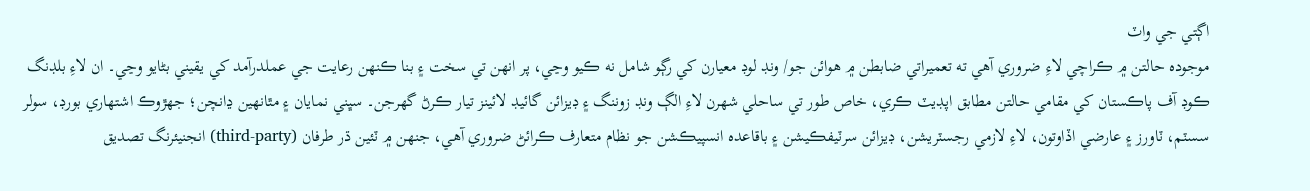اڳتي جي واٽ
موجوده حالتن ۾ ڪراچي لاءِ ضروري آهي ته تعميراتي ضابطن ۾ هوائن جو/ ونڊ لوڊ معيارن کي رڳو شامل نه ڪيو وڃي، پر انهن تي سخت ۽ بنا ڪنهن رعايت جي عملدرآمد کي يقيني بڻايو وڃي۔ ان لاءِ بلڊنگ ڪوڊ آف پاڪستان کي مقامي حالتن مطابق اپڊيٽ ڪري، خاص طور تي ساحلي شهرن لاءِ الڳ ونڊ زوننگ ۽ ڊيزائن گائيڊ لائينز تيار ڪرڻ گهرجن۔ سڀني نمايان ۽ مٿانهين ڍانچن؛ جهڙوڪ اشتهاري بورڊ، سولر سسٽم، ٽاورز ۽ عارضي اڏاوتون، لاءِ لازمي رجسٽريشن، ڊيزائن سرٽيفڪيشن ۽ باقاعده انسپيڪشن جو نظام متعارف ڪرائڻ ضروري آهي، جنهن ۾ ٽئين ڌر طرفان (third-party) انجنيئرنگ تصديق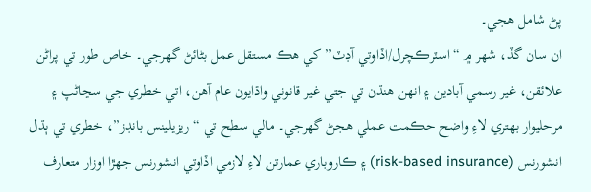پڻ شامل هجي۔
ان سان گڏ، شهر ۾ “اسٽرڪچرل/اڏاوتي آڊٽ” کي هڪ مستقل عمل بڻائڻ گهرجي۔ خاص طور تي پراڻن علائقن، غير رسمي آبادين ۽ انهن هنڌن تي جتي غير قانوني واڌايون عام آهن، اتي خطري جي سڃاڻپ ۽ مرحليوار بهتري لاءِ واضح حڪمت عملي هجڻ گهرجي۔ مالي سطح تي “ريزيلينس بانڊز”، خطري تي ٻڌل انشورنس (risk-based insurance) ۽ ڪاروباري عمارتن لاءِ لازمي اڏاوتي انشورنس جهڙا اوزار متعارف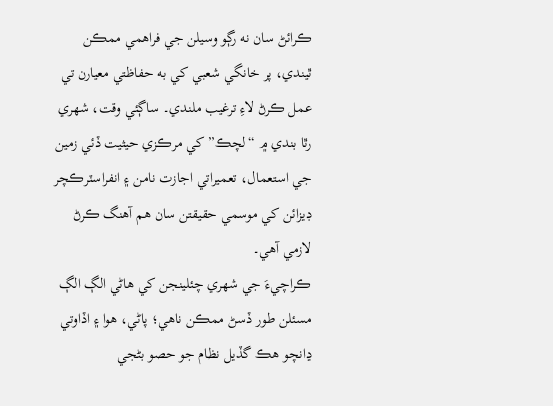ڪرائڻ سان نه رڳو وسيلن جي فراهمي ممڪن ٿيندي، پر خانگي شعبي کي به حفاظتي معيارن تي عمل ڪرڻ لاءِ ترغيب ملندي۔ ساڳئي وقت، شهري رٿا بندي ۾ “لچڪ” کي مرڪزي حيثيت ڏئي زمين جي استعمال، تعميراتي اجازت نامن ۽ انفراسٽرڪچر ڊيزائن کي موسمي حقيقتن سان هم آهنگ ڪرڻ لازمي آهي۔
ڪراچيءَ جي شهري چئلينجن کي هاڻي الڳ الڳ مسئلن طور ڏسڻ ممڪن ناهي؛ پاڻي، هوا ۽ اڏاوتي ڍانچو هڪ گڏيل نظام جو حصو بڻجي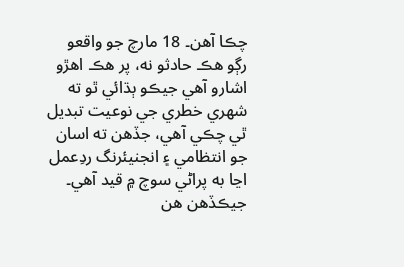چڪا آهن۔ 18 مارچ جو واقعو رڳو هڪ حادثو نه، پر هڪ اهڙو اشارو آهي جيڪو ٻڌائي ٿو ته شهري خطري جي نوعيت تبديل ٿي چڪي آهي، جڏهن ته اسان جو انتظامي ۽ انجنيئرنگ ردِعمل اڃا به پراڻي سوچ ۾ قيد آهي۔
جيڪڏهن هن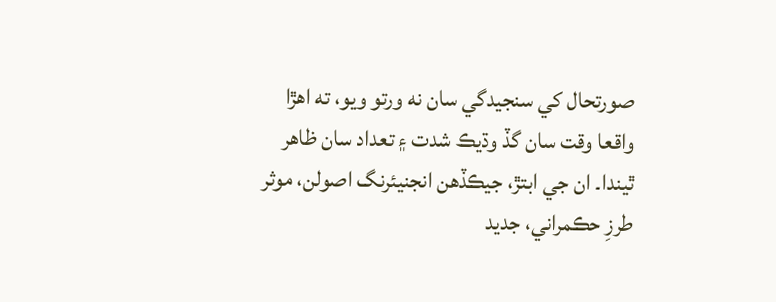صورتحال کي سنجيدگي سان نه ورتو ويو، ته اهڙا واقعا وقت سان گڏ وڌيڪ شدت ۽ تعداد سان ظاهر ٿيندا۔ ان جي ابتڙ، جيڪڏهن انجنيئرنگ اصولن، موثر طرزِ حڪمراني، جديد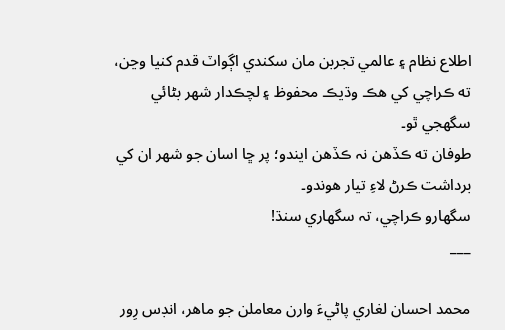اطلاع نظام ۽ عالمي تجربن مان سکندي اڳواٽ قدم کنيا وڃن، ته ڪراچي کي هڪ وڌيڪ محفوظ ۽ لچڪدار شهر بڻائي سگهجي ٿو۔
طوفان ته ڪڏهن نہ ڪڏهن ايندو؛ پر ڇا اسان جو شهر ان کي برداشت ڪرڻ لاءِ تيار هوندو۔
سگھارو ڪراچي، تہ سگھاري سنڌ!
___

محمد احسان لغاري پاڻيءَ وارن معاملن جو ماھر، انڊس رِور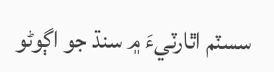سسٽم اٿارٽيءَ ۾ سنڌ جو اڳوڻو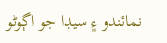نمائندو ۽ سيڊا جو اڳوڻو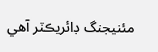مئنيجنگ ڊائريڪٽر آھي